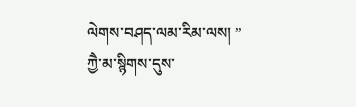ལེགས་བཤད་ལམ་རིམ་ལས། ” ཀྱཻ་མ་སྙིགས་དུས་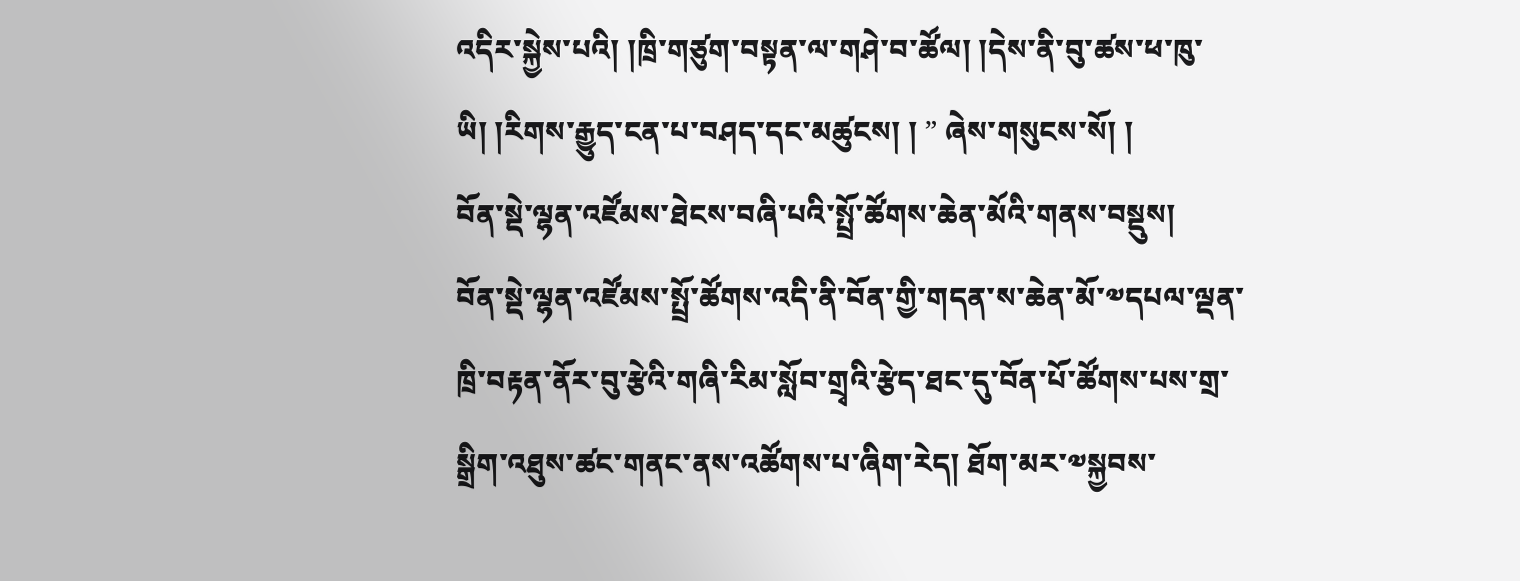འདིར་སྐྱེས་པའི། །ཁྲི་གཙུག་བསྟན་ལ་གཤེ་བ་ཚོལ། །དེས་ནི་བུ་ཚས་ཕ་ཁུ་ཡི། །རིགས་རྒྱུད་ངན་པ་བཤད་དང་མཚུངས། ། ” ཞེས་གསུངས་སོ། །
བོན་སྡེ་ལྷན་འཛོམས་ཐེངས་བཞི་པའི་སྤྲོ་ཚོགས་ཆེན་མོའི་གནས་བསྡུས།
བོན་སྡེ་ལྷན་འཛོམས་སྤྲོ་ཚོགས་འདི་ནི་བོན་གྱི་གདན་ས་ཆེན་མོ་༧དཔལ་ལྡན་ཁྲི་བརྟན་ནོར་བུ་རྩེའི་གཞི་རིམ་སློབ་གྲྭའི་རྩེད་ཐང་དུ་བོན་པོ་ཚོགས་པས་གྲ་སྒྲིག་འཐུས་ཚང་གནང་ནས་འཚོགས་པ་ཞིག་རེད། ཐོག་མར་༧སྐྱབས་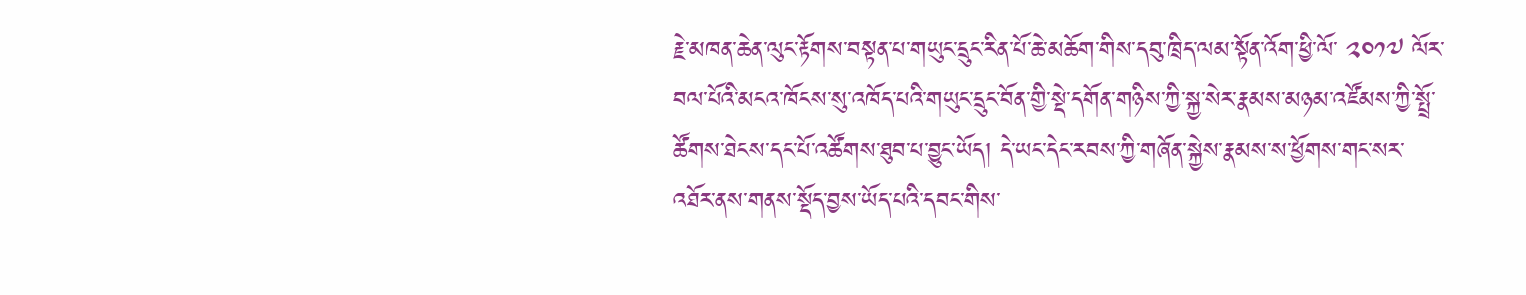རྗེ་མཁན་ཆེན་ལུང་རྟོགས་བསྟན་པ་གཡུང་དྲུང་རིན་པོ་ཆེ་མཆོག་གིས་དབུ་ཁྲིད་ལམ་སྟོན་འོག་ཕྱི་ལོ་ ༢༠༡༧ ལོར་བལ་པོའི་མངའ་ཁོངས་སུ་འཁོད་པའི་གཡུང་དྲུང་བོན་གྱི་སྡེ་དགོན་གཉིས་ཀྱི་སྐྱ་སེར་རྣམས་མཉམ་འཛོམས་ཀྱི་སྤྲོ་ཚོགས་ཐེངས་དང་པོ་འཚོགས་ཐུབ་པ་བྱུང་ཡོད། དེ་ཡང་དེང་རབས་ཀྱི་གཞོན་སྐྱེས་རྣམས་ས་ཕྱོགས་གང་སར་འཐོར་ནས་གནས་སྡོད་བྱས་ཡོད་པའི་དབང་གིས་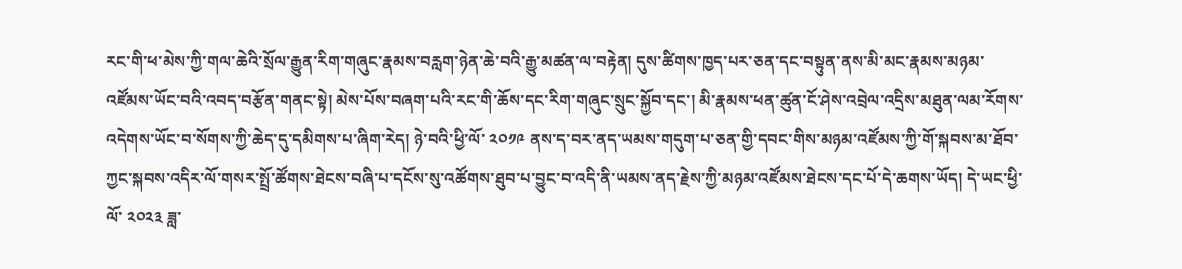རང་གི་ཕ་མེས་ཀྱི་གལ་ཆེའི་སྲོལ་རྒྱུན་རིག་གཞུང་རྣམས་བརླག་ཉེན་ཆེ་བའི་རྒྱུ་མཚན་ལ་བརྟེན། དུས་ཚིགས་ཁྱད་པར་ཅན་དང་བསྟུན་ནས་མི་མང་རྣམས་མཉམ་འཛོམས་ཡོང་བའི་འབད་བརྩོན་གནང་སྟེ། མེས་པོས་བཞག་པའི་རང་གི་ཆོས་དང་རིག་གཞུང་སྲུང་སྐྱོབ་དང་། མི་རྣམས་ཕན་ཚུན་ངོ་ཤེས་འབྲེལ་འདྲིས་མཐུན་ལམ་རོགས་འདེགས་ཡོང་བ་སོགས་ཀྱི་ཆེད་དུ་དམིགས་པ་ཞིག་རེད། ཉེ་བའི་ཕྱི་ལོ་ ༢༠༡༩ ནས་ད་བར་ནད་ཡམས་གདུག་པ་ཅན་གྱི་དབང་གིས་མཉམ་འཛོམས་ཀྱི་གོ་སྐབས་མ་ཐོབ་ཀྱང་སྐབས་འདིར་ལོ་གསར་སྤྲོ་ཚོགས་ཐེངས་བཞི་པ་དངོས་སུ་འཚོགས་ཐུབ་པ་བྱུང་བ་འདི་ནི་ཡམས་ནད་རྗེས་ཀྱི་མཉམ་འཛོམས་ཐེངས་དང་པོ་དེ་ཆགས་ཡོད། དེ་ཡང་ཕྱི་ལོ་ ༢༠༢༣ ཟླ་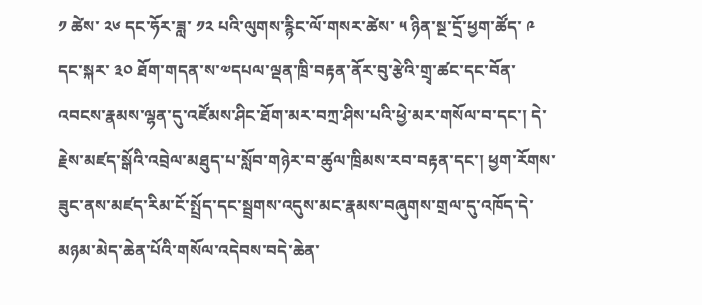༡ ཚེས་ ༢༦ དང་ཧོར་ཟླ་ ༡༢ པའི་ལུགས་རྙིང་ལོ་གསར་ཚེས་ ༥ ཉིན་སྔ་དྲོ་ཕྱག་ཚོད་ ༩ དང་སྐར་ ༣༠ ཐོག་གདན་ས་༧དཔལ་ལྡན་ཁྲི་བརྟན་ནོར་བུ་རྩེའི་གྲྭ་ཚང་དང་བོན་འབངས་རྣམས་ལྷན་དུ་འཛོམས་ཤིང་ཐོག་མར་བཀྲ་ཤིས་པའི་ཕྱེ་མར་གསོལ་བ་དང་། དེ་རྗེས་མཛད་སྒོའི་འབྲེལ་མཐུད་པ་སློབ་གཉེར་བ་ཚུལ་ཁྲིམས་རབ་བརྟན་དང་། ཕྱག་རོགས་ཟུང་ནས་མཛད་རིམ་ངོ་སྤྲོད་དང་སྦྲགས་འདུས་མང་རྣམས་བཞུགས་གྲལ་དུ་འཁོད་དེ་མཉམ་མེད་ཆེན་པོའི་གསོལ་འདེབས་བདེ་ཆེན་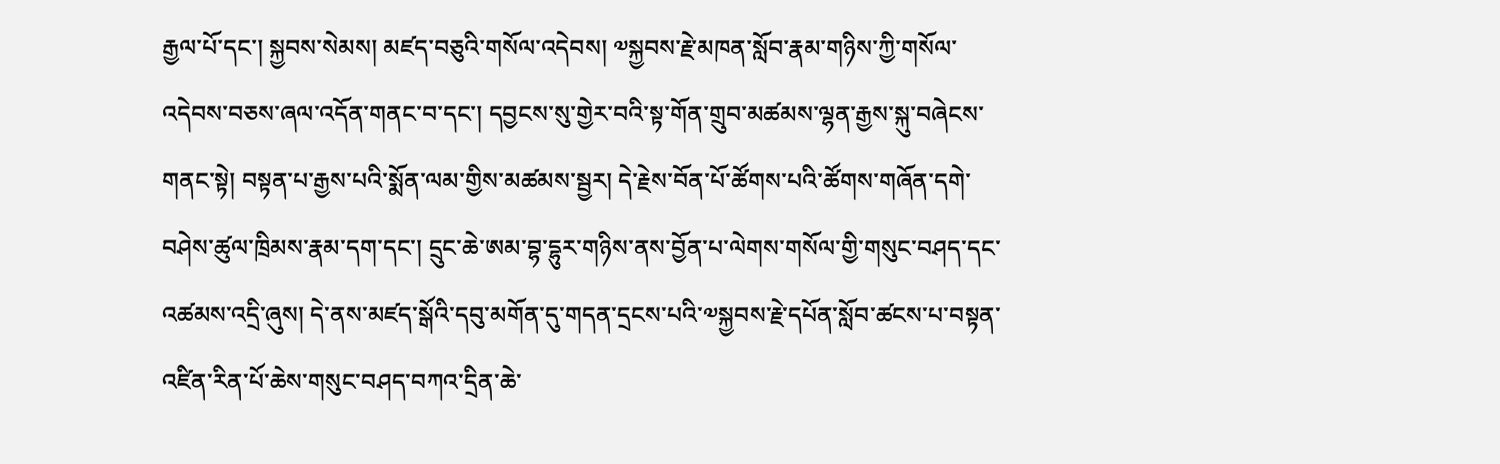རྒྱལ་པོ་དང་། སྐྱབས་སེམས། མཛད་བཅུའི་གསོལ་འདེབས། ༧སྐྱབས་རྗེ་མཁན་སློབ་རྣམ་གཉིས་ཀྱི་གསོལ་འདེབས་བཅས་ཞལ་འདོན་གནང་བ་དང་། དབྱངས་སུ་གྱེར་བའི་སྟ་གོན་གྲུབ་མཚམས་ལྷན་རྒྱས་སྐུ་བཞེངས་གནང་སྟེ། བསྟན་པ་རྒྱས་པའི་སྨོན་ལམ་གྱིས་མཚམས་སྦྱར། དེ་རྗེས་བོན་པོ་ཚོགས་པའི་ཚོགས་གཞོན་དགེ་བཤེས་ཚུལ་ཁྲིམས་རྣམ་དག་དང་། དྲུང་ཆེ་ཨམ་བྷ་དྷུར་གཉིས་ནས་བྱོན་པ་ལེགས་གསོལ་གྱི་གསུང་བཤད་དང་འཚམས་འདྲི་ཞུས། དེ་ནས་མཛད་སྒོའི་དབུ་མགོན་དུ་གདན་དྲངས་པའི་༧སྐྱབས་རྗེ་དཔོན་སློབ་ཚངས་པ་བསྟན་འཛིན་རིན་པོ་ཆེས་གསུང་བཤད་བཀའ་དྲིན་ཆེ་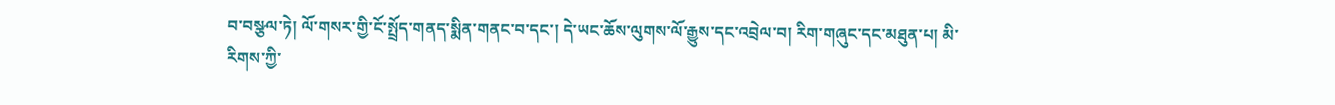བ་བསྩལ་ཏེ། ལོ་གསར་གྱི་ངོ་སྤྲོད་གནད་སྨིན་གནང་བ་དང་། དེ་ཡང་ཆོས་ལུགས་ལོ་རྒྱུས་དང་འབྲེལ་བ། རིག་གཞུང་དང་མཐུན་པ། མི་རིགས་ཀྱི་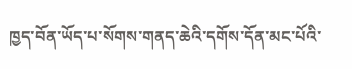ཁྱད་བོན་ཡོད་པ་སོགས་གནད་ཆེའི་དགོས་དོན་མང་པོའི་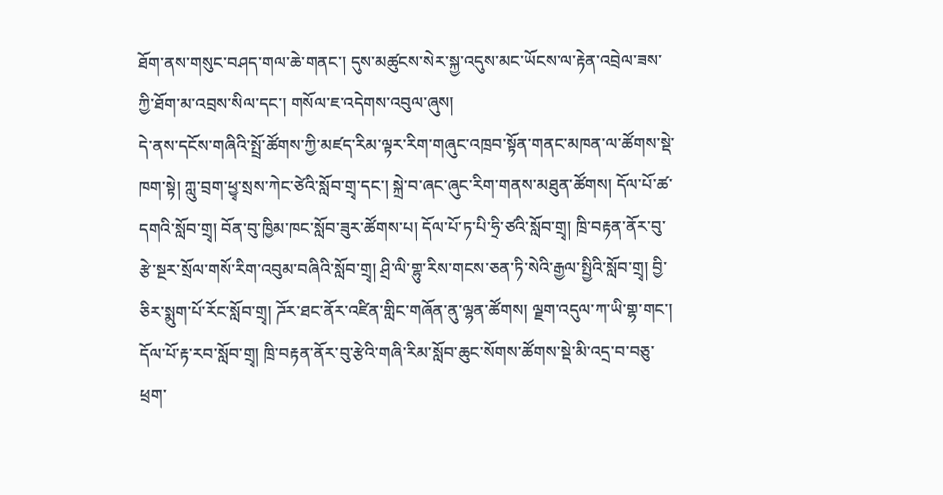ཐོག་ནས་གསུང་བཤད་གལ་ཆེ་གནང་། དུས་མཚུངས་སེར་སྐྱ་འདུས་མང་ཡོངས་ལ་རྟེན་འབྲེལ་ཟས་ཀྱི་ཐོག་མ་འབྲས་སིལ་དང་། གསོལ་ཇ་འདེགས་འབུལ་ཞུས།
དེ་ནས་དངོས་གཞིའི་སྤྲོ་ཚོགས་ཀྱི་མཛད་རིམ་ལྟར་རིག་གཞུང་འཁྲབ་སྟོན་གནང་མཁན་ལ་ཚོགས་སྡེ་ཁག་སྟེ། ཀླུ་བྲག་ཕྱྭ་སྲས་ཀེང་ཙེའི་སློབ་གྲྭ་དང་། སྐྲེ་བ་ཞང་ཞུང་རིག་གནས་མཐུན་ཚོགས། དོལ་པོ་ཚ་དགའི་སློབ་གྲྭ། བོན་བུ་ཁྱིམ་ཁང་སློབ་ཟུར་ཚོགས་པ། དོལ་པོ་ཏ་པི་ཧྲི་ཙའི་སློབ་གྲྭ། ཁྲི་བརྟན་ནོར་བུ་རྩེ་སྔར་སྲོལ་གསོ་རིག་འབུམ་བཞིའི་སློབ་གྲྭ། ཤྲི་ལི་གྷུ་རིས་གངས་ཅན་ཏི་སེའི་རྒྱལ་སྤྱིའི་སློབ་གྲྭ། བྱི་ཅིར་སྨུག་པོ་རོང་སློབ་གྲྭ། ཌོར་ཐང་ནོར་འཛིན་གླིང་གཞོན་ནུ་ལྷན་ཚོགས། ལྗག་འདུལ་ཀ་ཡི་གྷ་གང་། དོལ་པོ་རྟ་རབ་སློབ་གྲྭ། ཁྲི་བརྟན་ནོར་བུ་རྩེའི་གཞི་རིམ་སློབ་ཆུང་སོགས་ཚོགས་སྡེ་མི་འདྲ་བ་བཅུ་ཕྲག་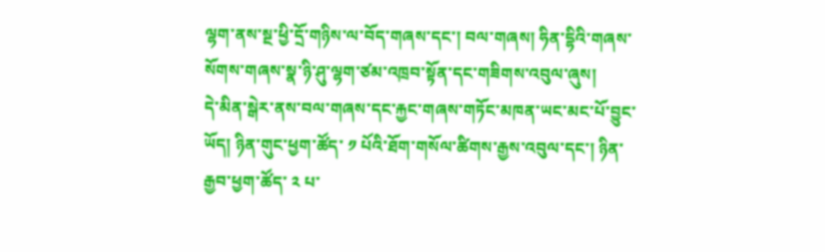ལྷག་ནས་སྔ་ཕྱི་དྲོ་གཉིས་ལ་བོད་གཞས་དང་། བལ་གཞས། ཧིན་དྷིའི་གཞས་སོགས་གཞས་སྣ་ཉི་ཤུ་ལྷག་ཙམ་འཁྲབ་སྟོན་དང་གཟིགས་འབུལ་ཞུས།
དེ་མིན་སྒེར་ནས་བལ་གཞས་དང་རྐྱང་གཞས་གཏོང་མཁན་ཡང་མང་པོ་བྱུང་ཡོད། ཉིན་གུང་ཕྱག་ཚོད་ ༡ པོའི་ཐོག་གསོལ་ཚིགས་རྒྱས་འབུལ་དང་། ཉིན་རྒྱབ་ཕྱག་ཚོད་ ༢ པ་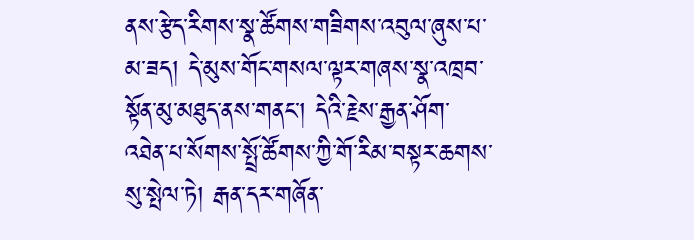ནས་རྩེད་རིགས་སྣ་ཚོགས་གཟིགས་འབུལ་ཞུས་པ་མ་ཟད། དེ་མུས་གོང་གསལ་ལྟར་གཞས་སྣ་འཁྲབ་སྟོན་མུ་མཐུད་ནས་གནང་། དེའི་རྗེས་རྒྱན་ཤོག་འཐེན་པ་སོགས་སྤྲོ་ཚོགས་ཀྱི་གོ་རིམ་བསྟར་ཆགས་སུ་སྤེལ་ཏེ། རྒན་དར་གཞོན་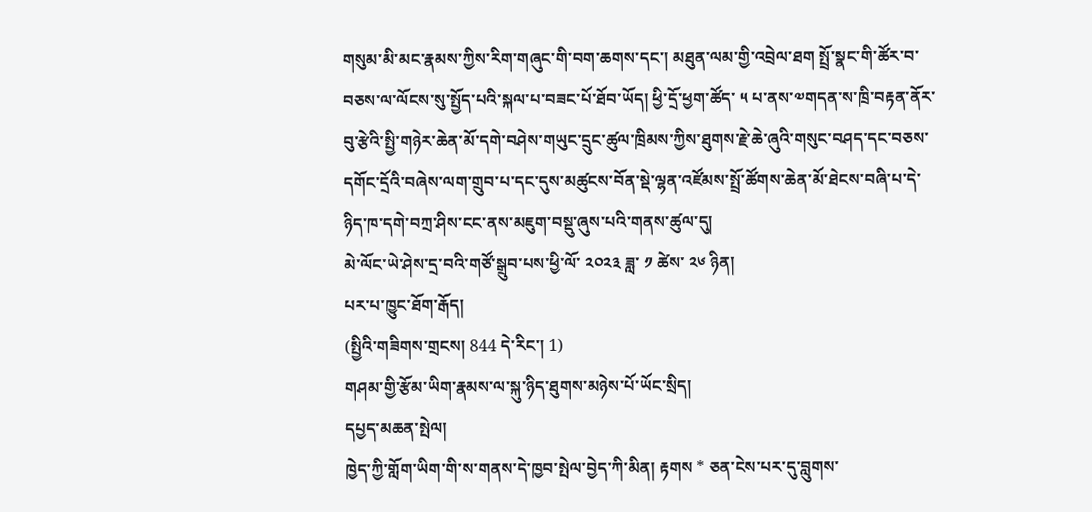གསུམ་མི་མང་རྣམས་ཀྱིས་རིག་གཞུང་གི་བག་ཆགས་དང་། མཐུན་ལམ་གྱི་འབྲེལ་ཐག སྤྲོ་སྣང་གི་ཚོར་བ་བཅས་ལ་ལོངས་སུ་སྤྱོད་པའི་སྐལ་པ་བཟང་པོ་ཐོབ་ཡོད། ཕྱི་དྲོ་ཕྱག་ཚོད་ ༥ པ་ནས་༧གདན་ས་ཁྲི་བརྟན་ནོར་བུ་རྩེའི་སྤྱི་གཉེར་ཆེན་མོ་དགེ་བཤེས་གཡུང་དྲུང་ཚུལ་ཁྲིམས་ཀྱིས་ཐུགས་རྗེ་ཆེ་ཞུའི་གསུང་བཤད་དང་བཅས་དགོང་དྲོའི་བཞེས་ལག་གྲུབ་པ་དང་དུས་མཚུངས་བོན་སྡེ་ལྷན་འཛོམས་སྤྲོ་ཚོགས་ཆེན་མོ་ཐེངས་བཞི་པ་དེ་ཉིད་ཁ་དགེ་བཀྲ་ཤིས་ངང་ནས་མཇུག་བསྡུ་ཞུས་པའི་གནས་ཚུལ་དུ།
མེ་ལོང་ཡེ་ཤེས་དྲ་བའི་གཙོ་སྒྲུབ་པས་ཕྱི་ལོ་ ༢༠༢༣ ཟླ་ ༡ ཚེས་ ༢༦ ཉིན།
པར་པ་ཁྱུང་ཐོག་རྒོད།
(སྤྱིའི་གཟིགས་གྲངས། 844 དེ་རིང་། 1)
གཤམ་གྱི་རྩོམ་ཡིག་རྣམས་ལ་སྐུ་ཉིད་ཐུགས་མཉེས་པོ་ཡོང་སྲིད།
དཔྱད་མཆན་སྤེལ།
ཁྱེད་ཀྱི་གློག་ཡིག་གི་ས་གནས་དེ་ཁྱབ་སྤེལ་བྱེད་ཀི་མིན། རྟགས * ཅན་ངེས་པར་དུ་བླུགས་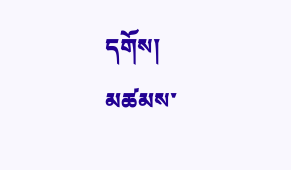དགོས།
མཚམས་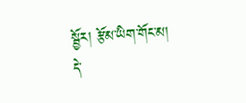སྦྱོར། རྩོམ་ཡིག་གོང་མ།
དེ་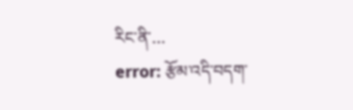རིང་ནི་…
error: རྩོམ་འདི་བདག་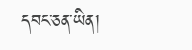དབང་ཅན་ཡིན།